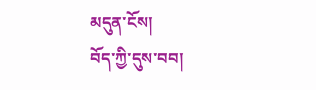མདུན་ངོས།
བོད་ཀྱི་དུས་བབ།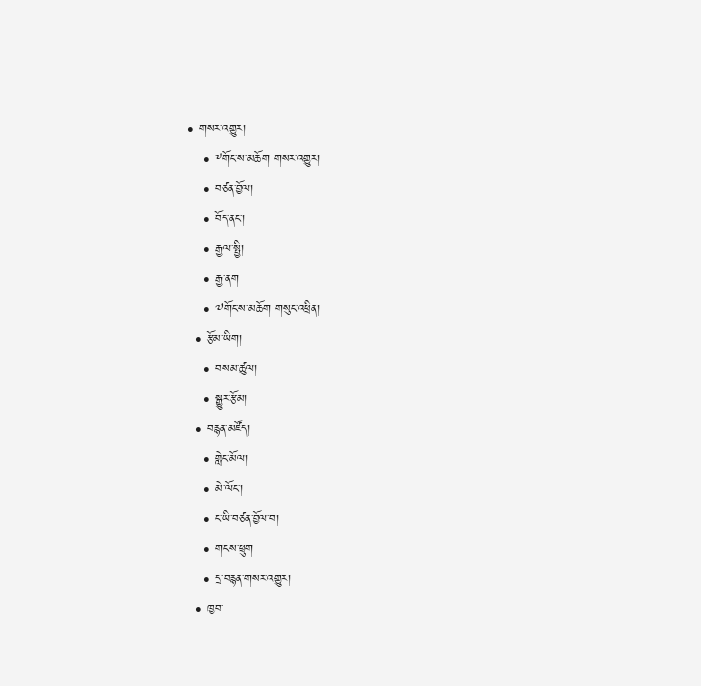• གསར་འགྱུར།
    • ༸གོང་ས་མཆོག གསར་འགྱུར།
    • བཙན་བྱོལ།
    • བོད་ནང་།
    • རྒྱལ་སྤྱི།
    • རྒྱ་ནག
    • ༧གོང་ས་མཆོག གསུང་འཕྲིན།
  • རྩོམ་ཡིག།
    • བསམ་ཚུལ།
    • སྒྱུར་རྩོམ།
  • བརྙན་མཛོད།
    • གླེང་མོལ།
    • མེ་ལོང་།
    • ང་ཡི་བཙན་བྱོལ་བ།
    • གངས་ཕྲུག
    • དྲ་བརྙན་གསར་འགྱུར།
  • ཁྱབ་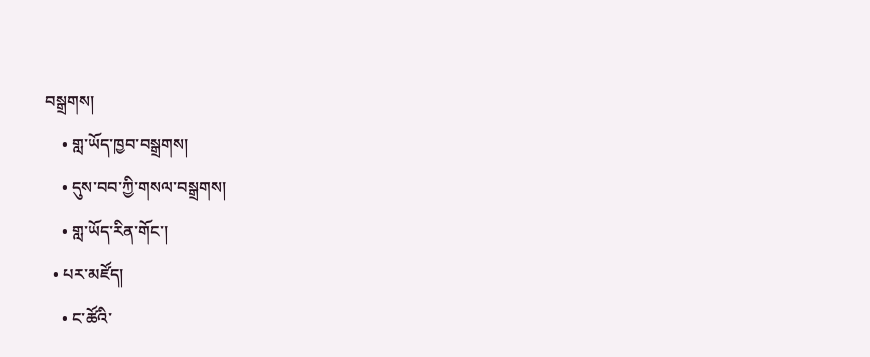བསྒྲགས།
    • གླ་ཡོད་ཁྱབ་བསྒྲགས།
    • དུས་བབ་ཀྱི་གསལ་བསྒྲགས།
    • གླ་ཡོད་རིན་གོང་།
  • པར་མཛོད།
    • ང་ཚོའི་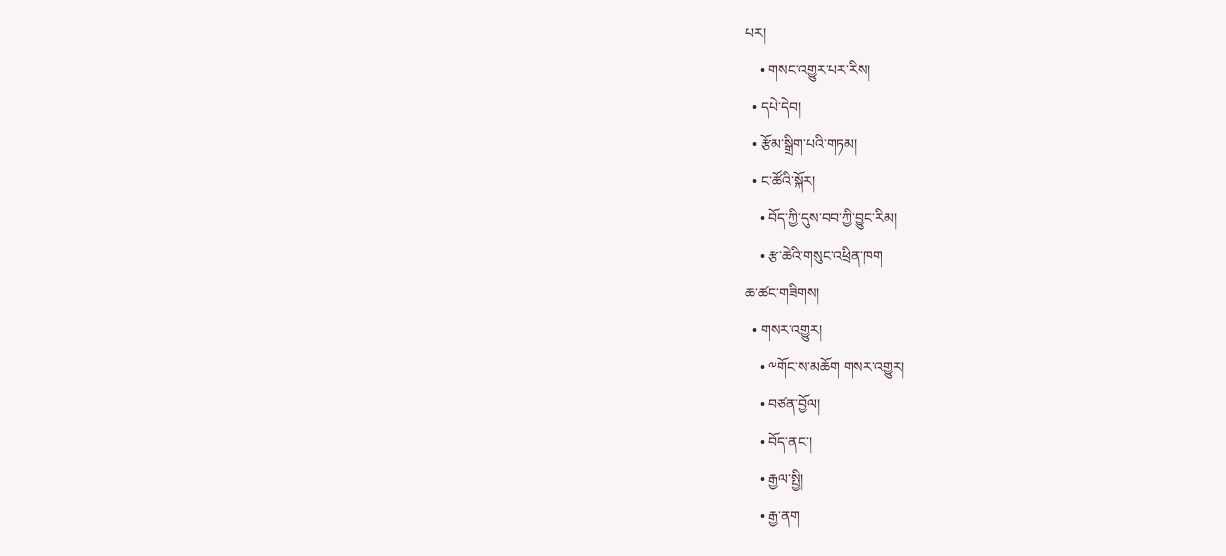པར།
    • གསང་འགྱུར་པར་རིས།
  • དཔེ་དེབ།
  • རྩོམ་སྒྲིག་པའི་གཏམ།
  • ང་ཚོའི་སྐོར།
    • བོད་ཀྱི་དུས་བབ་ཀྱི་བྱུང་རིམ།
    • རྩ་ཆེའི་གསུང་འཕྲིན་ཁག
ཆ་ཚང་གཟིགས།
  • གསར་འགྱུར།
    • ༸གོང་ས་མཆོག གསར་འགྱུར།
    • བཙན་བྱོལ།
    • བོད་ནང་།
    • རྒྱལ་སྤྱི།
    • རྒྱ་ནག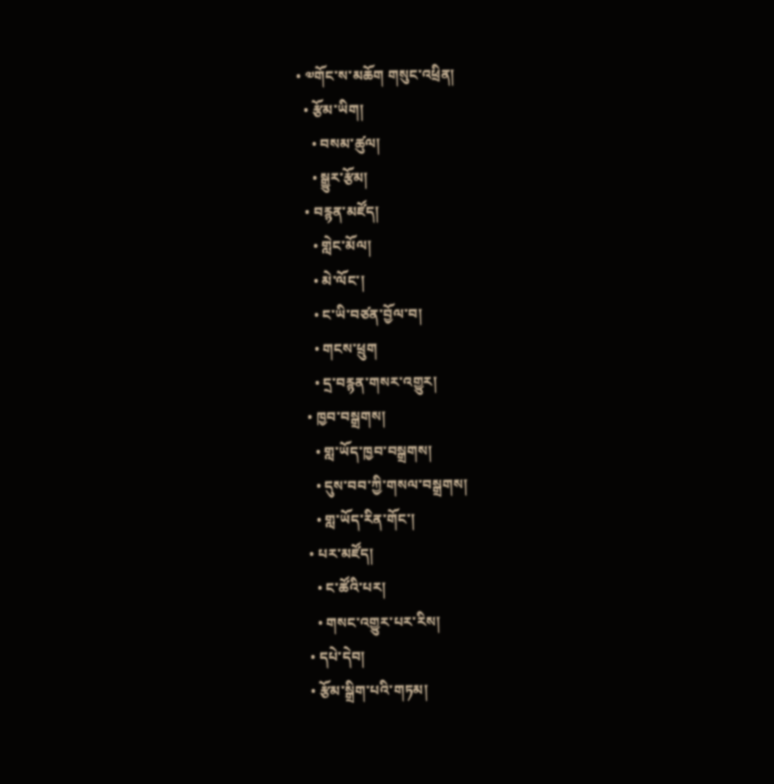• ༧གོང་ས་མཆོག གསུང་འཕྲིན།
  • རྩོམ་ཡིག།
    • བསམ་ཚུལ།
    • སྒྱུར་རྩོམ།
  • བརྙན་མཛོད།
    • གླེང་མོལ།
    • མེ་ལོང་།
    • ང་ཡི་བཙན་བྱོལ་བ།
    • གངས་ཕྲུག
    • དྲ་བརྙན་གསར་འགྱུར།
  • ཁྱབ་བསྒྲགས།
    • གླ་ཡོད་ཁྱབ་བསྒྲགས།
    • དུས་བབ་ཀྱི་གསལ་བསྒྲགས།
    • གླ་ཡོད་རིན་གོང་།
  • པར་མཛོད།
    • ང་ཚོའི་པར།
    • གསང་འགྱུར་པར་རིས།
  • དཔེ་དེབ།
  • རྩོམ་སྒྲིག་པའི་གཏམ།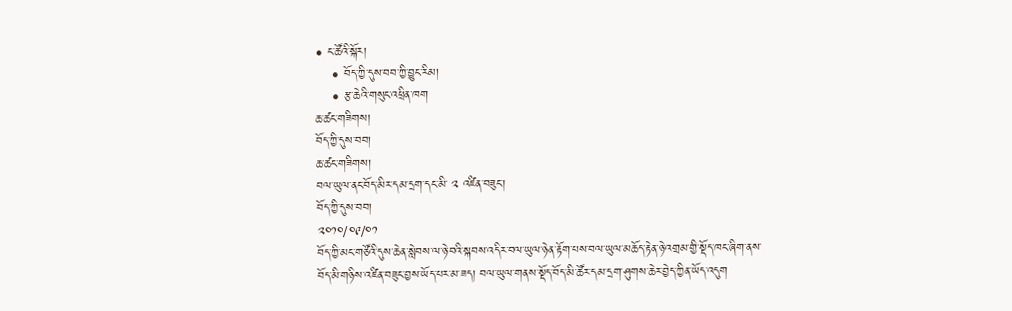• ང་ཚོའི་སྐོར།
    • བོད་ཀྱི་དུས་བབ་ཀྱི་བྱུང་རིམ།
    • རྩ་ཆེའི་གསུང་འཕྲིན་ཁག
ཆ་ཚང་གཟིགས།
བོད་ཀྱི་དུས་བབ།
ཆ་ཚང་གཟིགས།
བལ་ཡུལ་ནང་བོད་མིར་དམ་དྲག་དང་མི་ ༢ འཛིན་བཟུང་།
བོད་ཀྱི་དུས་བབ།
༢༠༡༠/༠༩/༠༡
བོད་ཀྱི་མང་གཙོའི་དུས་ཆེན་སླེབས་ལ་ཉེ་བའི་སྐབས་འདིར་བལ་ཡུལ་ཉེན་རྟོག་པས་བལ་ཡུལ་མཆོད་རྟེན་ཉེ་འགྲམ་གྱི་སྡོད་ཁང་ཞིག་ནས་བོད་མི་གཉིས་འཛིན་བཟུང་བྱས་ཡོད་པར་མ་ཟད། བལ་ཡུལ་གནས་སྡོད་བོད་མི་ཚོར་དམ་དྲག་ཤུགས་ཆེར་བྱེད་ཀྱིན་ཡོད་འདུག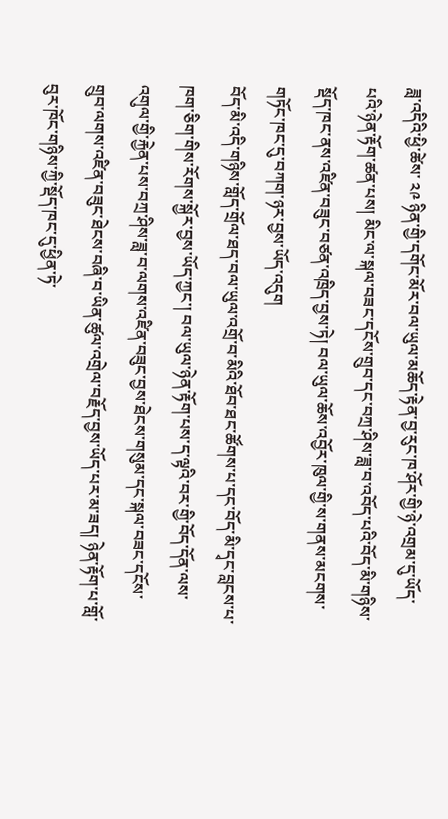ཟླ་འདིའི་ཕྱི་ཚེས་ ༢༩ ཉིན་གྱི་དགོང་མོར་བལ་ཡུལ་མཆོད་རྟེན་བྱ་རུང་ཁ་ཤོར་གྱི་ཉེ་འགྲམ་དུ་ཡོད་པའི་ཉེན་རྟོག་ཚན་པས། མིང་ལ་སྐལ་བཟང་དངོས་གྲུབ་དང་བཀྲ་ཤིས་ཟླ་བ་འབོད་པའི་བོད་མི་གཉིས་སྡོད་ཁང་ནས་འཛིན་བཟུང་བཙན་འཁྲིད་བྱས་ཏེ། བལ་ཡུལ་ཆོས་འབྱོར་ཁུལ་གྱི་ས་གནས་མངགས་གཏོང་ཁང་དུ་བཀག་ཉར་བྱས་ཡོད་འདུག
བོད་མི་འདི་གཉིས་གློད་གྲོལ་ཐད་བལ་ཡུལ་འགྲོ་བ་མིའི་ཐོབ་ཐང་ཚོགས་པ་དང་བོད་མི་དྭང་བླངས་པ་ཁག་ཅིག་གིས་རོགས་སྐྱོར་བྱས་ཡོད་ཀྱང་། བལ་ཡུལ་ཉེན་རྟོག་པས་ད་ལྟའི་བར་གྱི་བོད་དོན་ལས་འགུལ་གྱི་རྐྱེན་པས་བཀྲ་ཤིས་ཟླ་བ་ལགས་འཛིན་བཟུང་བྱས་ཐེངས་གསུམ་དང་སྐལ་བཟང་དངོས་གྲུབ་ལགས་འཛིན་བཟུང་ཐེངས་བཞི་བ་ཡིན་ཚུལ་འགྲེལ་བརྗོད་བྱས་ཡོད་པར་མ་ཟད། ཉེན་རྟོག་པ་གློ་བུར་ཁོང་གཉིས་ཀྱི་སྡོད་ཁང་དུ་ཕྱིན་ཏེ་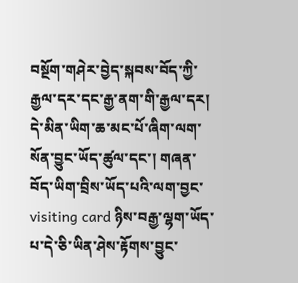བསྔོག་གཤེར་བྱེད་སྐབས་བོད་ཀྱི་རྒྱལ་དར་དང་རྒྱ་ནག་གི་རྒྱལ་དར། དེ་མིན་ཡིག་ཆ་མང་པོ་ཞིག་ལག་སོན་བྱུང་ཡོད་ཚུལ་དང་། གཞན་བོད་ཡིག་བྲིས་ཡོད་པའི་ལག་བྱང་ visiting card ཉིས་བརྒྱ་ལྷག་ཡོད་པ་དེ་ཅི་ཡིན་ཤེས་རྟོགས་བྱུང་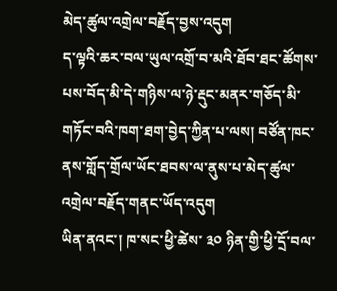མེད་ཚུལ་འགྲེལ་བརྗོད་བྱས་འདུག
ད་ལྟའི་ཆར་བལ་ཡུལ་འགྲོ་བ་མའི་ཐོབ་ཐང་ཚོགས་པས་བོད་མི་དེ་གཉིས་ལ་ཉེ་རྡུང་མནར་གཅོད་མི་གཏོང་བའི་ཁག་ཐག་བྱེད་ཀྱིན་པ་ལས། བཙོན་ཁང་ནས་གློད་གྲོལ་ཡོང་ཐབས་ལ་ནུས་པ་མེད་ཚུལ་འགྲེལ་བརྗོད་གནང་ཡོད་འདུག
ཡིན་ནའང་། ཁ་སང་ཕྱི་ཚེས་ ༣༠ ཉིན་གྱི་ཕྱི་དྲོ་བལ་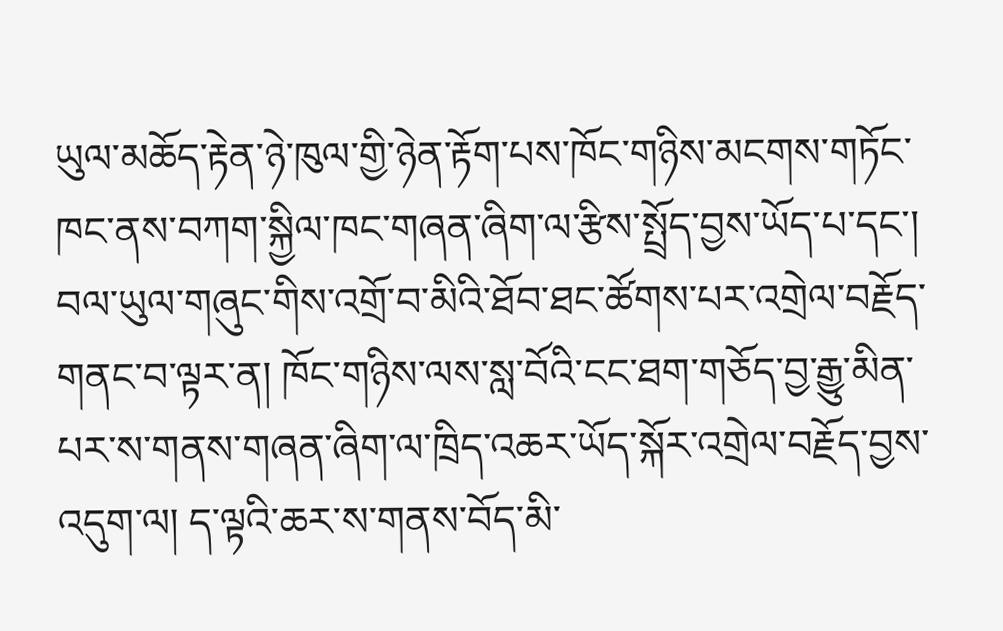ཡུལ་མཆོད་རྟེན་ཉེ་ཁུལ་གྱི་ཉེན་རྟོག་པས་ཁོང་གཉིས་མངགས་གཏོང་ཁང་ནས་བཀག་སྐྱིལ་ཁང་གཞན་ཞིག་ལ་རྩིས་སྤྲོད་བྱས་ཡོད་པ་དང་། བལ་ཡུལ་གཞུང་གིས་འགྲོ་བ་མིའི་ཐོབ་ཐང་ཚོགས་པར་འགྲེལ་བརྗོད་གནང་བ་ལྟར་ན། ཁོང་གཉིས་ལས་སླ་བོའི་ངང་ཐག་གཅོད་བྱ་རྒྱུ་མིན་པར་ས་གནས་གཞན་ཞིག་ལ་ཁྲིད་འཆར་ཡོད་སྐོར་འགྲེལ་བརྗོད་བྱས་འདུག་ལ། ད་ལྟའི་ཆར་ས་གནས་བོད་མི་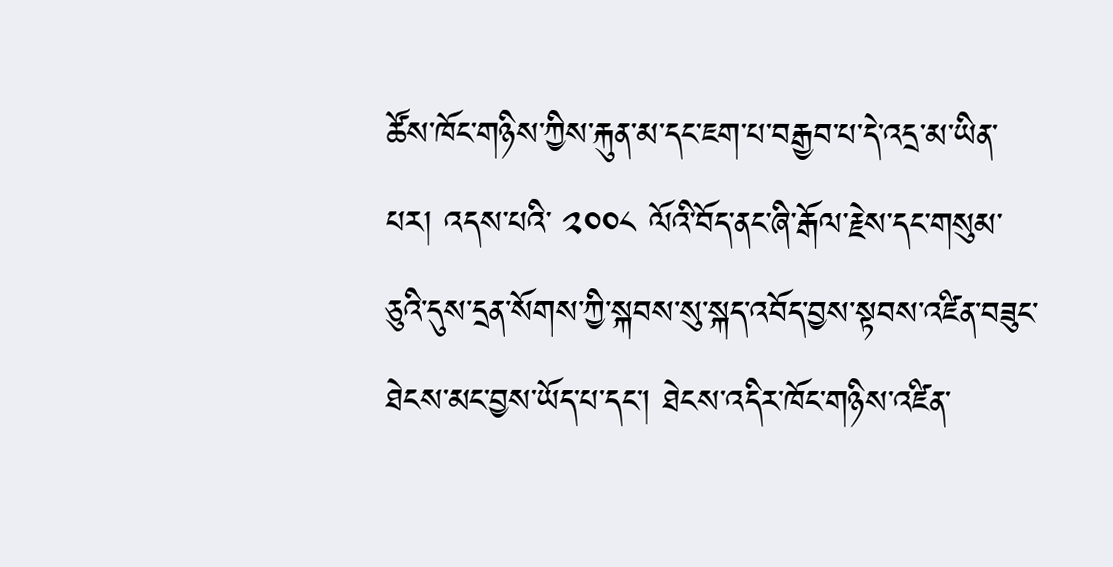ཚོས་ཁོང་གཉིས་ཀྱིས་རྐུན་མ་དང་ཇག་པ་བརྒྱབ་པ་དེ་འདྲ་མ་ཡིན་པར། འདས་པའི་ ༢༠༠༨ ལོའི་བོད་ནང་ཞི་རྒོལ་རྗེས་དང་གསུམ་ཅུའི་དུས་དྲན་སོགས་ཀྱི་སྐབས་སུ་སྐད་འབོད་བྱས་སྟབས་འཛིན་བཟུང་ཐེངས་མང་བྱས་ཡོད་པ་དང་། ཐེངས་འདིར་ཁོང་གཉིས་འཛིན་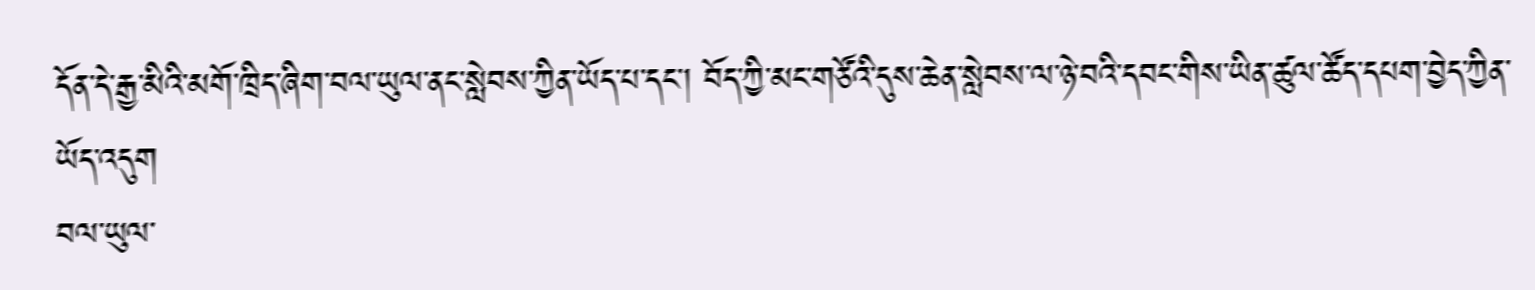དོན་དེ་རྒྱ་མིའི་མགོ་ཁྲིད་ཞིག་བལ་ཡུལ་ནང་སླེབས་ཀྱིན་ཡོད་པ་དང་། བོད་ཀྱི་མང་གཙོའི་དུས་ཆེན་སླེབས་ལ་ཉེ་བའི་དབང་གིས་ཡིན་ཚུལ་ཚོད་དཔག་བྱེད་ཀྱིན་ཡོད་འདུག
བལ་ཡུལ་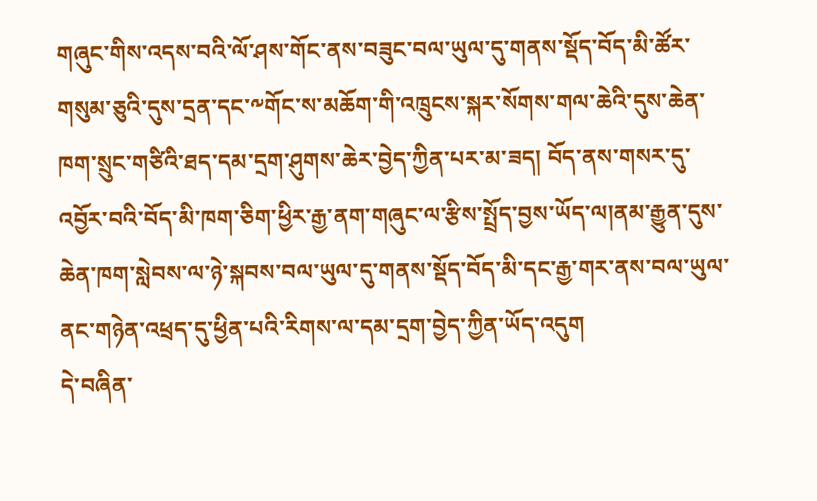གཞུང་གིས་འདས་བའི་ལོ་ཤས་གོང་ནས་བཟུང་བལ་ཡུལ་དུ་གནས་སྡོད་བོད་མི་ཚོར་གསུམ་ཅུའི་དུས་དྲན་དང་༸གོང་ས་མཆོག་གི་འཁྲུངས་སྐར་སོགས་གལ་ཆེའི་དུས་ཆེན་ཁག་སྲུང་གཙིའི་ཐད་དམ་དྲག་ཤུགས་ཆེར་བྱེད་ཀྱིན་པར་མ་ཟད། བོད་ནས་གསར་དུ་འབྱོར་བའི་བོད་མི་ཁག་ཅིག་ཕྱིར་རྒྱ་ནག་གཞུང་ལ་རྩིས་སྤྲོད་བྱས་ཡོད་ལ།ནམ་རྒྱུན་དུས་ཆེན་ཁག་སླེབས་ལ་ཉེ་སྐབས་བལ་ཡུལ་དུ་གནས་སྡོད་བོད་མི་དང་རྒྱ་གར་ནས་བལ་ཡུལ་ནང་གཉེན་འཕྲད་དུ་ཕྱིན་པའི་རིགས་ལ་དམ་དྲག་བྱེད་ཀྱིན་ཡོད་འདུག
དེ་བཞིན་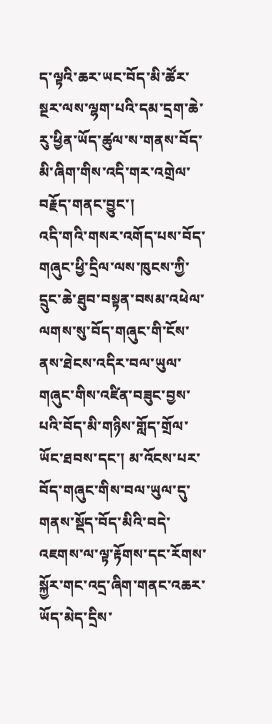ད་ལྟའི་ཆར་ཡང་བོད་མི་ཚོར་སྔར་ལས་ལྷག་པའི་དམ་དྲག་ཆེ་རུ་ཕྱིན་ཡོད་ཚུལ་ས་གནས་བོད་མི་ཞིག་གིས་འདི་གར་འགྲེལ་བརྗོད་གནང་བྱུང་།
འདི་གའི་གསར་འགོད་པས་བོད་གཞུང་ཕྱི་དྲིལ་ལས་ཁུངས་ཀྱི་དྲུང་ཆེ་ཐུབ་བསྟན་བསམ་འཕེལ་ལགས་སུ་བོད་གཞུང་གི་ངོས་ནས་ཐེངས་འདིར་བལ་ཡུལ་གཞུང་གིས་འཛིན་བཟུང་བྱས་པའི་བོད་མི་གཉིས་གློད་གྲོལ་ཡོང་ཐབས་དང་། མ་འོངས་པར་བོད་གཞུང་གིས་བལ་ཡུལ་དུ་གནས་སྡོད་བོད་མིའི་བདེ་འཇགས་ལ་ལྟ་རྟོགས་དང་རོགས་སྐྱོར་གང་འདྲ་ཞིག་གནང་འཆར་ཡོད་མེད་དྲིས་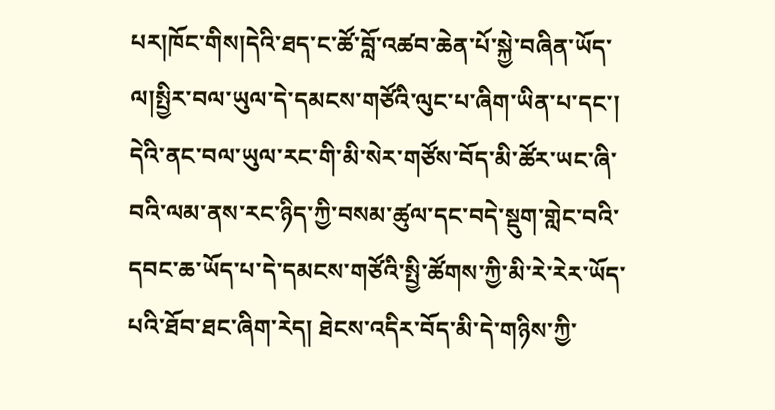པར།ཁོང་གིས།དེའི་ཐད་ང་ཚོ་བློ་འཚབ་ཆེན་པོ་སྐྱེ་བཞིན་ཡོད་ལ།སྤྱིར་བལ་ཡུལ་དེ་དམངས་གཙོའི་ལུང་པ་ཞིག་ཡིན་པ་དང་། དེའི་ནང་བལ་ཡུལ་རང་གི་མི་སེར་གཙོས་བོད་མི་ཚོར་ཡང་ཞི་བའི་ལམ་ནས་རང་ཉིད་ཀྱི་བསམ་ཚུལ་དང་བདེ་སྡུག་གླེང་བའི་དབང་ཆ་ཡོད་པ་དེ་དམངས་གཙོའི་སྤྱི་ཚོགས་ཀྱི་མི་རེ་རེར་ཡོད་པའི་ཐོབ་ཐང་ཞིག་རེད། ཐེངས་འདིར་བོད་མི་དེ་གཉིས་ཀྱི་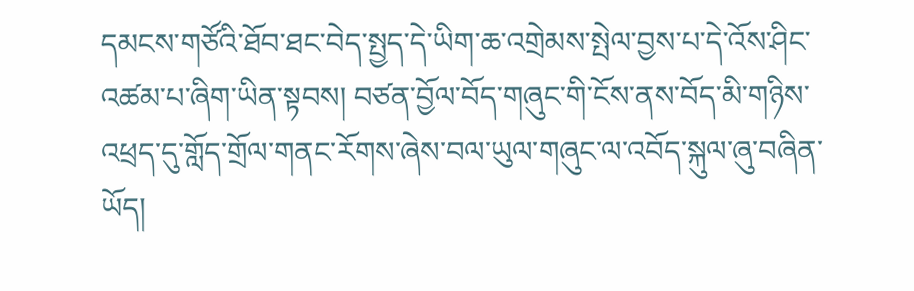དམངས་གཙོའི་ཐོབ་ཐང་བེད་སྤྱད་དེ་ཡིག་ཆ་འགྲེམས་སྤེལ་བྱས་པ་དེ་འོས་ཤིང་འཚམ་པ་ཞིག་ཡིན་སྟབས། བཙན་བྱོལ་བོད་གཞུང་གི་ངོས་ནས་བོད་མི་གཉིས་འཕྲད་དུ་གློད་གྲོལ་གནང་རོགས་ཞེས་བལ་ཡུལ་གཞུང་ལ་འབོད་སྐུལ་ཞུ་བཞིན་ཡོད།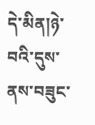དེ་མིན།ཉེ་བའི་དུས་ནས་བཟུང་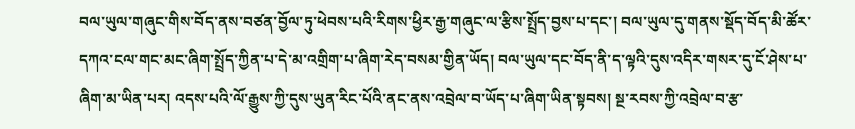བལ་ཡུལ་གཞུང་གིས་བོད་ནས་བཙན་བྱོལ་ཏུ་ཕེབས་པའི་རིགས་ཕྱིར་རྒྱ་གཞུང་ལ་རྩིས་སྤྲོད་བྱས་པ་དང་། བལ་ཡུལ་དུ་གནས་སྡོད་བོད་མི་ཚོར་དཀའ་ངལ་གང་མང་ཞིག་སྤྲོད་ཀྱིན་པ་དེ་མ་འགྲིག་པ་ཞིག་རེད་བསམ་གྱིན་ཡོད། བལ་ཡུལ་དང་བོད་ནི་ད་ལྟའི་དུས་འདིར་གསར་དུ་ངོ་ཤེས་པ་ཞིག་མ་ཡིན་པར། འདས་པའི་ལོ་རྒྱུས་ཀྱི་དུས་ཡུན་རིང་པོའི་ནང་ནས་འབྲེལ་བ་ཡོད་པ་ཞིག་ཡིན་སྟབས། སྔ་རབས་ཀྱི་འབྲེལ་བ་རྩ་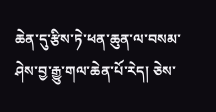ཆེན་དུ་རྩིས་ཏེ་ཕན་ཆུན་ལ་བསམ་ཤེས་བྱ་རྒྱུ་གལ་ཆེན་པོ་རེད། ཅེས་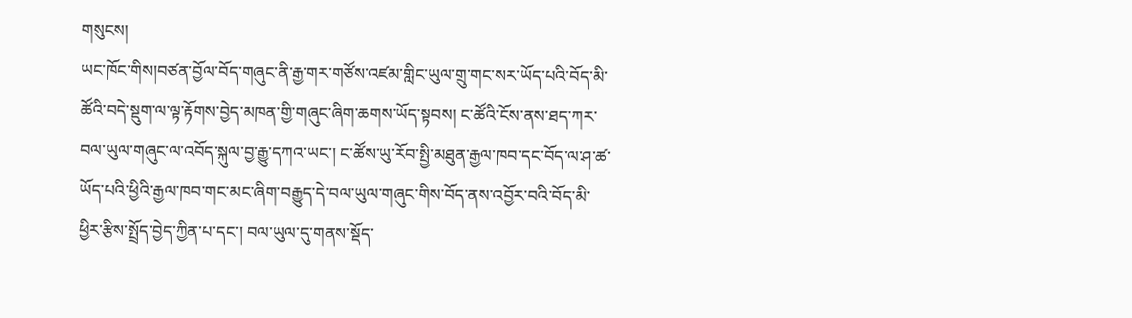གསུངས།
ཡང་ཁོང་གིས།བཙན་བྱོལ་བོད་གཞུང་ནི་རྒྱ་གར་གཙོས་འཛམ་གླིང་ཡུལ་གྲུ་གང་སར་ཡོད་པའི་བོད་མི་ཚོའི་བདེ་སྡུག་ལ་ལྟ་རྟོགས་བྱེད་མཁན་གྱི་གཞུང་ཞིག་ཆགས་ཡོད་སྟབས། ང་ཚོའི་ངོས་ནས་ཐད་ཀར་བལ་ཡུལ་གཞུང་ལ་འབོད་སྐུལ་བྱ་རྒྱུ་དཀའ་ཡང་། ང་ཚོས་ཡུ་རོབ་སྤྱི་མཐུན་རྒྱལ་ཁབ་དང་བོད་ལ་ཤ་ཚ་ཡོད་པའི་ཕྱིའི་རྒྱལ་ཁབ་གང་མང་ཞིག་བརྒྱུད་དེ་བལ་ཡུལ་གཞུང་གིས་བོད་ནས་འབྱོར་བའི་བོད་མི་ཕྱིར་རྩིས་སྤྲོད་བྱེད་ཀྱིན་པ་དང་། བལ་ཡུལ་དུ་གནས་སྡོད་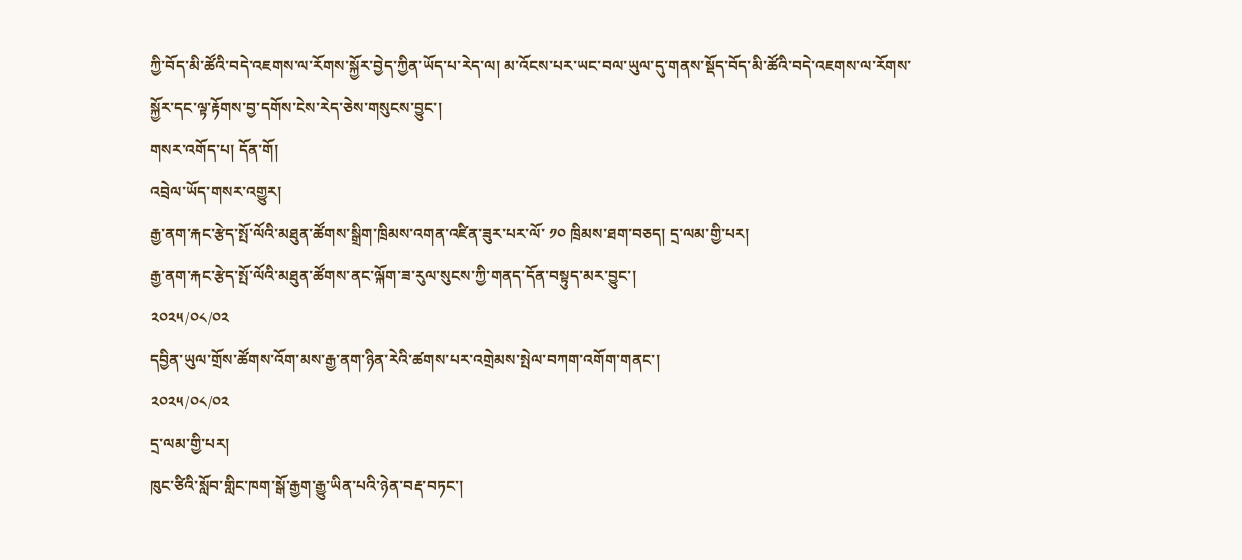ཀྱི་བོད་མི་ཚོའི་བདེ་འཇགས་ལ་རོགས་སྐྱོར་བྱེད་ཀྱིན་ཡོད་པ་རེད་ལ། མ་འོངས་པར་ཡང་བལ་ཡུལ་དུ་གནས་སྡོད་བོད་མི་ཚོའི་བདེ་འཇགས་ལ་རོགས་སྐྱོར་དང་ལྟ་རྟོགས་བྱ་དགོས་ངེས་རེད་ཅེས་གསུངས་བྱུང་།
གསར་འགོད་པ། དོན་གོ།
འབྲེལ་ཡོད་གསར་འགྱུར།
རྒྱ་ནག་རྐང་རྩེད་སྤོ་ལོའི་མཐུན་ཚོགས་སྒྲིག་ཁྲིམས་འགན་འཛིན་ཟུར་པར་ལོ་ ༡༠ ཁྲིམས་ཐག་བཅད། དྲ་ལམ་གྱི་པར།
རྒྱ་ནག་རྐང་རྩེད་སྤོ་ལོའི་མཐུན་ཚོགས་ནང་ལྐོག་ཟ་རུལ་སུངས་ཀྱི་གནད་དོན་བསྟུད་མར་བྱུང་།
༢༠༢༥/༠༨/༠༢
དབྱིན་ཡུལ་གྲོས་ཚོགས་འོག་མས་རྒྱ་ནག་ཉིན་རེའི་ཚགས་པར་འགྲེམས་སྤེལ་བཀག་འགོག་གནང་།
༢༠༢༥/༠༨/༠༢
དྲ་ལམ་གྱི་པར།
ཁུང་ཙིའི་སློབ་གླིང་ཁག་སྒོ་རྒྱག་རྒྱུ་ཡིན་པའི་ཉེན་བརྡ་བཏང་།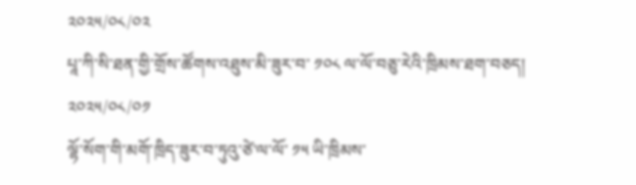༢༠༢༥/༠༨/༠༢
པཱ་ཀི་སི་ཐན་གྱི་གྲོས་ཚོགས་འཐུས་མི་ཟུར་བ་ ༡༠༨ ལ་ལོ་བཅུ་རེའི་ཁྲིམས་ཐག་བཅད།
༢༠༢༥/༠༨/༠༡
ལྷོ་སོག་གི་མགོ་ཁྲིད་ཟུར་བ་ཏུའུ་ཙེ་ལ་ལོ་ ༡༥ ཡི་ཁྲིམས་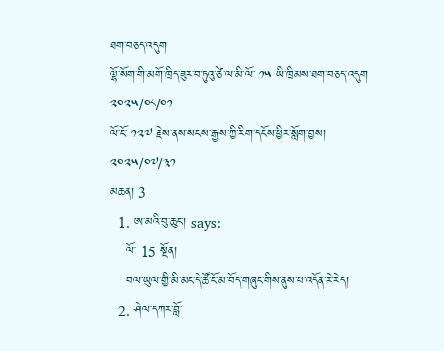ཐག་བཅད་འདུག
ལྷོ་སོག་གི་མགོ་ཁྲིད་ཟུར་བ་ཏུའུ་ཙེ་ལ་མི་ལོ་ ༡༥ ཡི་ཁྲིམས་ཐག་བཅད་འདུག
༢༠༢༥/༠༨/༠༡
ལོ་ངོ་ ༡༢༧ རྗེས་ནས་སངས་རྒྱས་ཀྱི་རིག་དངོས་ཕྱིར་སློག་བྱས།
༢༠༢༥/༠༧/༣༡
མཆན། 3
  1. ཨ་མའི་བུ་ཆུང་། says:
    ལོ་ 15 སྔོན།
    བལ་ཡུལ་གྱི་མི་མང་དེ་ཚོ་ངོ་མ་བོད་གཞུང་གིས་ནུས་པ་འདོན་རེ་རེད།
  2. ཤེལ་དཀར་བློ་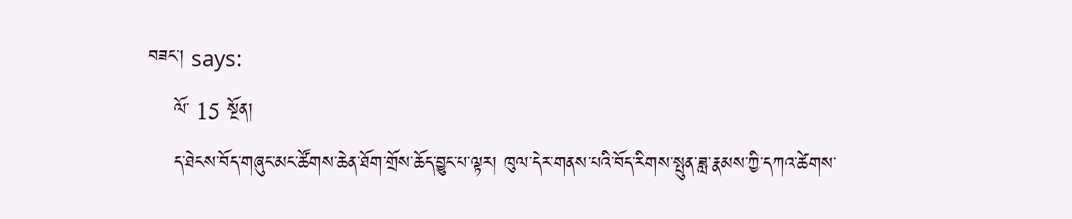བཟང་། says:
    ལོ་ 15 སྔོན།
    ད་ཐེངས་བོད་གཞུང་མང་ཚོགས་ཆེན་ཐོག་གྲོས་ཆོད་བྱུང་པ་ལྟར། ཁུལ་དེར་གནས་པའི་བོད་རིགས་སྤུན་ཟླ་རྣམས་ཀྱི་དཀའ་ཚེགས་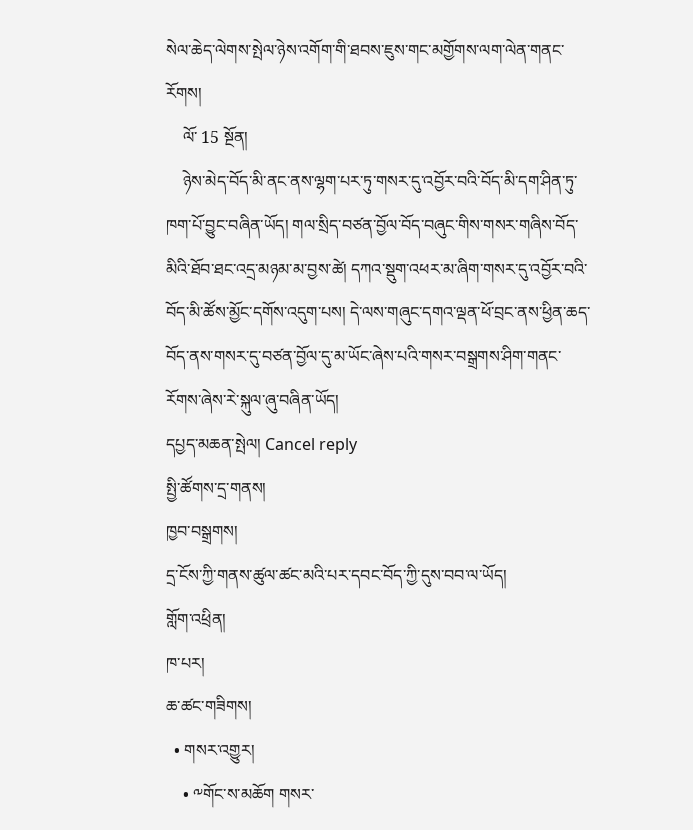སེལ་ཆེད་ལེགས་སྤེལ་ཉེས་འགོག་གི་ཐབས་ཇུས་གང་མགྱོགས་ལག་ལེན་གནང་རོགས།
    ལོ་ 15 སྔོན།
    ཉེས་མེད་བོད་མི་ནང་ནས་ལྷག་པར་ཏུ་གསར་དུ་འབྱོར་བའི་བོད་མི་དག་ཤིན་ཏུ་ཁག་པོ་བྱུང་བཞིན་ཡོད། གལ་སྲིད་བཙན་བྱོལ་བོད་བཞུང་གིས་གསར་གཞིས་བོད་མིའི་ཐོབ་ཐང་འདྲ་མཉམ་མ་བྱས་ཚེ། དཀའ་སྡུག་འཕར་མ་ཞིག་གསར་དུ་འབྱོར་བའི་བོད་མི་ཚོས་མྱོང་དགོས་འདུག་པས། དེ་ལས་གཞུང་དགའ་ལྡན་ཕོ་བྲང་ནས་ཕྱིན་ཆད་བོད་ནས་གསར་དུ་བཙན་བྱོལ་དུ་མ་ཡོང་ཞེས་པའི་གསར་བསྒྲགས་ཤིག་གནང་རོགས་ཞེས་རེ་སྐུལ་ཞུ་བཞིན་ཡོད།
དཔྱད་མཆན་སྤེལ། Cancel reply
སྤྱི་ཚོགས་དྲ་གནས།
ཁྱབ་བསྒྲགས།
དྲ་ངོས་ཀྱི་གནས་ཚུལ་ཚང་མའི་པར་དབང་བོད་ཀྱི་དུས་བབ་ལ་ཡོད།
གློག་འཕྲིན།
ཁ་པར།
ཆ་ཚང་གཟིགས།
  • གསར་འགྱུར།
    • ༸གོང་ས་མཆོག གསར་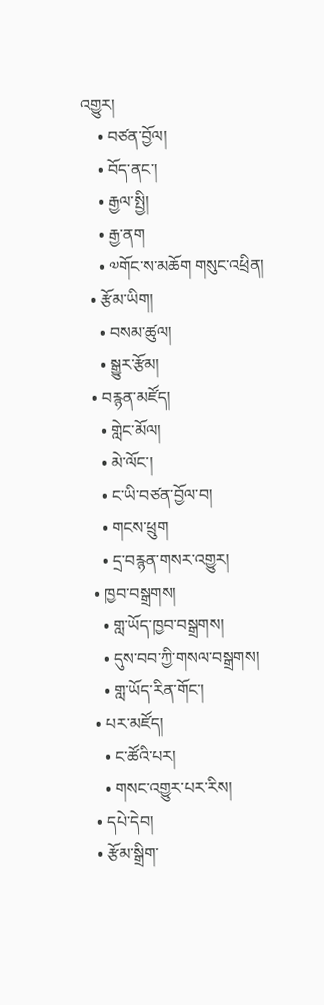འགྱུར།
    • བཙན་བྱོལ།
    • བོད་ནང་།
    • རྒྱལ་སྤྱི།
    • རྒྱ་ནག
    • ༧གོང་ས་མཆོག གསུང་འཕྲིན།
  • རྩོམ་ཡིག།
    • བསམ་ཚུལ།
    • སྒྱུར་རྩོམ།
  • བརྙན་མཛོད།
    • གླེང་མོལ།
    • མེ་ལོང་།
    • ང་ཡི་བཙན་བྱོལ་བ།
    • གངས་ཕྲུག
    • དྲ་བརྙན་གསར་འགྱུར།
  • ཁྱབ་བསྒྲགས།
    • གླ་ཡོད་ཁྱབ་བསྒྲགས།
    • དུས་བབ་ཀྱི་གསལ་བསྒྲགས།
    • གླ་ཡོད་རིན་གོང་།
  • པར་མཛོད།
    • ང་ཚོའི་པར།
    • གསང་འགྱུར་པར་རིས།
  • དཔེ་དེབ།
  • རྩོམ་སྒྲིག་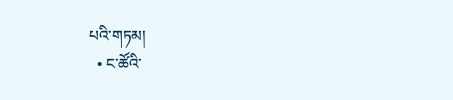པའི་གཏམ།
  • ང་ཚོའི་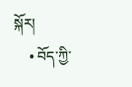སྐོར།
    • བོད་ཀྱི་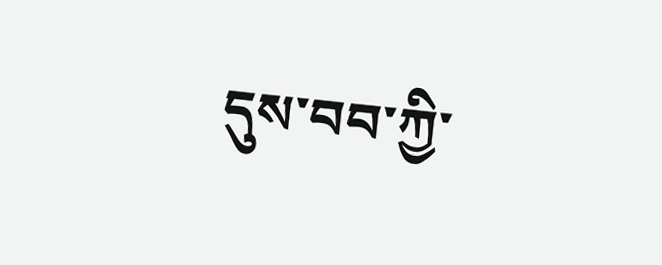དུས་བབ་ཀྱི་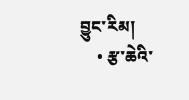བྱུང་རིམ།
    • རྩ་ཆེའི་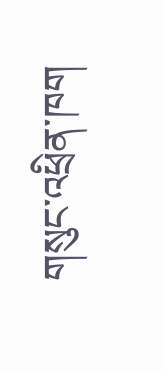གསུང་འཕྲིན་ཁག